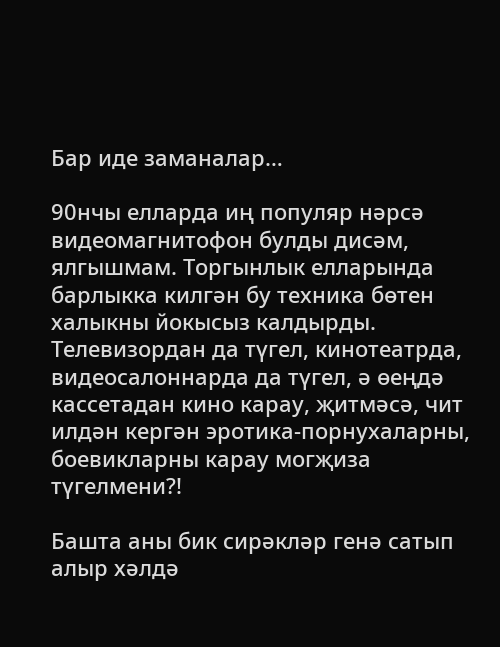Бар иде заманалар…

90нчы елларда иң популяр нәрсә видеомагнитофон булды дисәм, ялгышмам. Торгынлык елларында барлыкка килгән бу техника бөтен халыкны йокысыз калдырды. Телевизордан да түгел, кинотеатрда, видеосалоннарда да түгел, ә өеңдә кассетадан кино карау, җитмәсә, чит илдән кергән эротика-порнухаларны, боевикларны карау могҗиза түгелмени?!

Башта аны бик сирәкләр генә сатып алыр хәлдә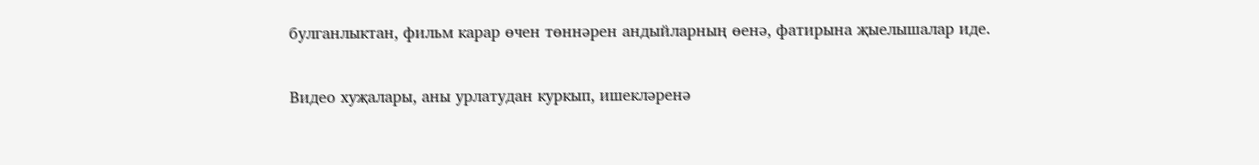булганлыктан, фильм карар өчен төннәрен андыйларның өенә, фатирына җыелышалар иде.

Видео хуҗалары, аны урлатудан куркып, ишекләренә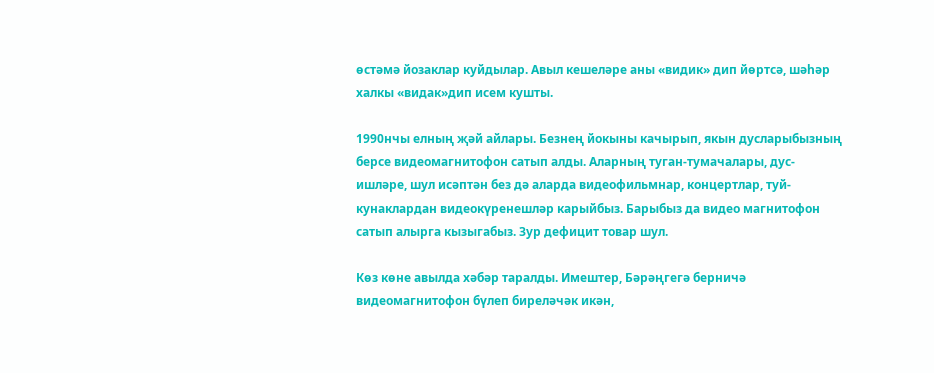өстәмә йозаклар куйдылар. Авыл кешеләре аны «видик» дип йөртсә, шәһәр халкы «видак»дип исем кушты.

1990нчы елның җәй айлары. Безнең йокыны качырып, якын дусларыбызның берсе видеомагнитофон сатып алды. Аларның туган-тумачалары, дус-ишләре, шул исәптән без дә аларда видеофильмнар, концертлар, туй-кунаклардан видеокүренешләр карыйбыз. Барыбыз да видео магнитофон сатып алырга кызыгабыз. Зур дефицит товар шул.

Көз көне авылда хәбәр таралды. Имештер, Бәрәңгегә берничә видеомагнитофон бүлеп биреләчәк икән,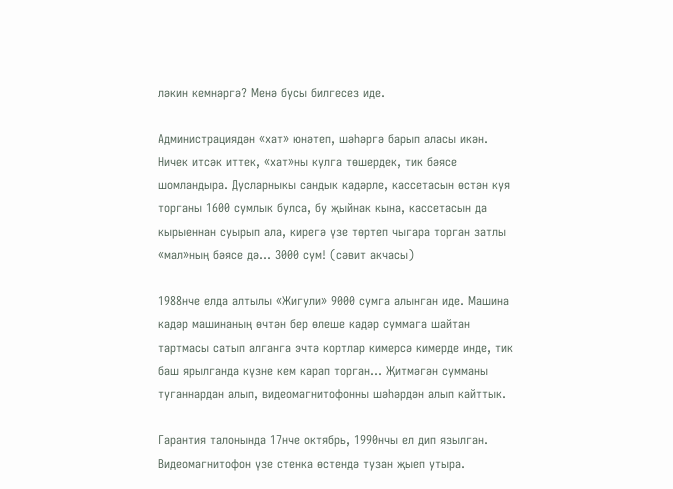ләкин кемнәргә? Менә бусы билгесез иде.

Администрациядән «хат» юнәтеп, шәһәргә барып аласы икән. Ничек итсәк иттек, «хат»ны кулга төшердек, тик бәясе шомландыра. Дусларныкы сандык кадәрле, кассетасын өстән куя торганы 1600 сумлык булса, бу җыйнак кына, кассетасын да кырыеннан суырып ала, кирегә үзе төртеп чыгара торган затлы «мал»ның бәясе дә… 3000 сум! (сәвит акчасы)

1988нче елда алтылы «Жигули» 9000 сумга алынган иде. Машина кадәр машинаның өчтән бер өлеше кадәр суммага шайтан тартмасы сатып алганга эчтә кортлар кимерсә кимерде инде, тик баш ярылганда күзне кем карап торган… Җитмәгән сумманы туганнардан алып, видеомагнитофонны шәһәрдән алып кайттык.

Гарантия талонында 17нче октябрь, 1990нчы ел дип язылган. Видеомагнитофон үзе стенка өстендә тузан җыеп утыра.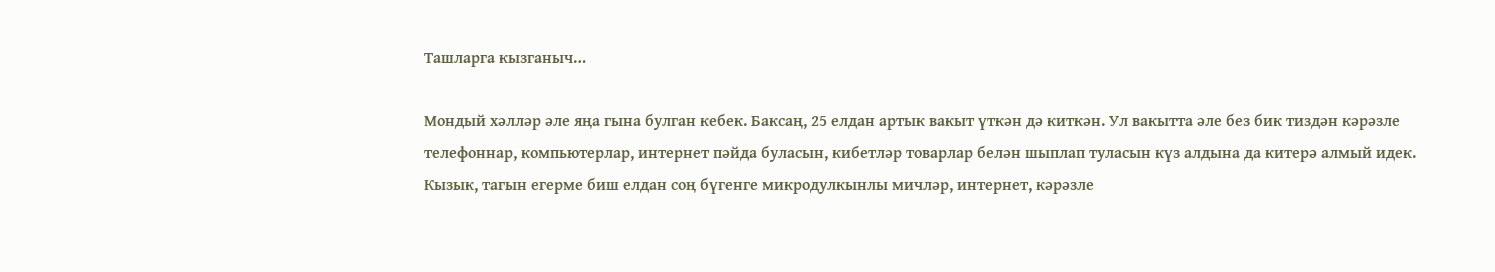Ташларга кызганыч…

Мондый хәлләр әле яңа гына булган кебек. Баксаң, 25 елдан артык вакыт үткән дә киткән. Ул вакытта әле без бик тиздән кәрәзле телефоннар, компьютерлар, интернет пәйда буласын, кибетләр товарлар белән шыплап туласын күз алдына да китерә алмый идек. Кызык, тагын егерме биш елдан соң бүгенге микродулкынлы мичләр, интернет, кәрәзле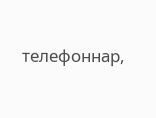телефоннар,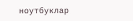ноутбуклар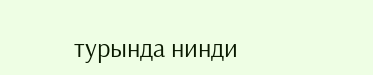турында нинди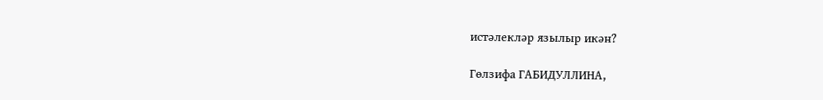истәлекләр язылыр икән?

Гөлзифа ГАБИДУЛЛИНА,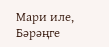Мари иле, Бәрәңге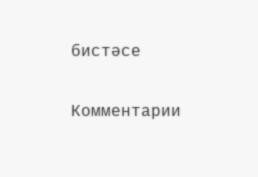бистәсе

Комментарии